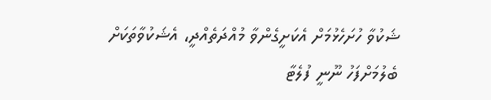ޝަކުވާ ހުށަހެޅުމަށް އެކަށީގެންވާ މުއްދަތެއްދީ، އެޝަކުވާތަކަށް ބެލުމަށްފަހު ނޫނީ ފުލެޓާ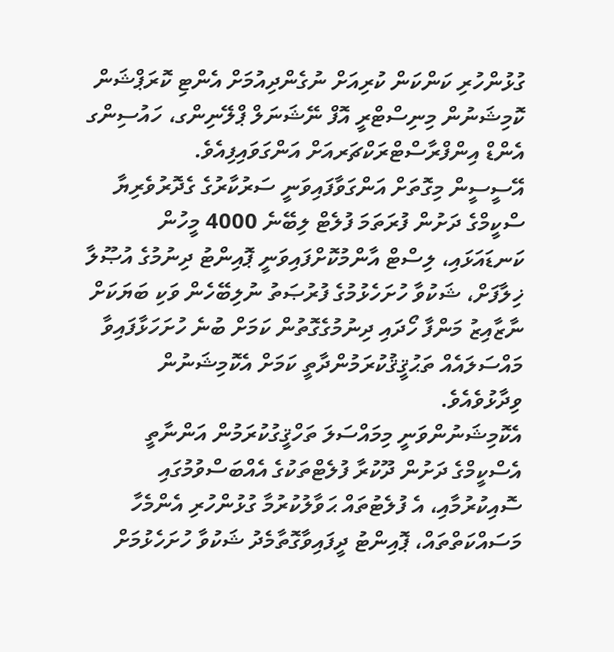ގުޅުންހުރި ކަންކަން ކުރިއަށް ނުގެންދިއުމަށް އެންޓި ކޮރަޕްޝަން ކޮމިޝަނުން މިނިސްޓްރީ އޮފް ނޭޝަނަލް ޕްލޭނިންގ، ހައުސިންގ އެންޑް އިންފްރާސްޓްރަކްޗަރއަށް އަންގަވައިފިއެވެ.
އޭސީސީން މިގޮތަށް އަންގަވާފައިވަނީ ސަރުކާރުގެ ގެދޮރުވެރިޔާ ސްކީމްގެ ދަށުން ފުރަތަމަ ފުލެޓް ލިބޭނެ 4000 މީހުން ކަނޑައަޅައި، ލިސްޓް އާންމުކޮށްފައިވަނީ ޕޮއިންޓު ދިނުމުގެ އުޞޫލާ ޚިލާފަށް، ޝަކުވާ ހުށަހެޅުމުގެ ފުރުޞަތު ނުލިބޭހެން ވަކި ބަޔަކަށް ނާޒާއިޒު މަންފާ ހޯދައި ދިނުމުގެގޮތުން ކަމަށް ބުނެ ހުށަހަޅާފައިވާ މައްސަލައެއް ތަޙުޤީޤުކުރަމުންދާތީ ކަމަށް އެކޮމިޝަނުން ވިދާޅުވެއެވެ.
އެކޮމިޝަނުންވަނީ މިމައްސަލަ ތަހްޤީގުކުރަމުން އަންނާތީ އެސްކީމްގެ ދަށުން ދޫކުރާ ފުލެޓްތަކުގެ އެއްބަސްވުމުގައި ސޮއިކުރުމާއި، އެ ފުލެޓުތައް ޙަވާލުކުރުމާ ގުޅުންހުރި އެންމެހާ މަސައްކަތްތައް، ޕޮއިންޓު ދީފައިވާގޮތާމެދު ޝަކުވާ ހުށަހެޅުމަށް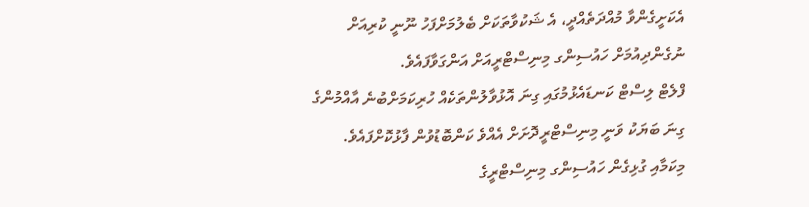އެކަށީގެންވާ މުއްދަތެއްދީ، އެ ޝަކުވާތަކަށް ބެލުމަށްފަހު ނޫނީ ކުރިއަށް ނުގެންދިއުމަށް ހައުސިންގ މިނިސްޓްރީއަށް އަންގަވާފައެވެ.
ފްލެޓް ލިސްޓް ކަނޑައެޅުމުގައި ގިނަ އޮޅުވާލުންތަކެއް ހުރިކަމަށްބުނެ އާއްމުންގެ ގިނަ ބަޔަކު ވަނީ މިނިސްޓްރީދޮށަށް އެއްވެ ކަންބޮޑުވުން ފާޅުކޮށްފައެވެ.
މިކަމާއި ގުޅިގެން ހައުސިންގ މިނިސްޓްރީގެ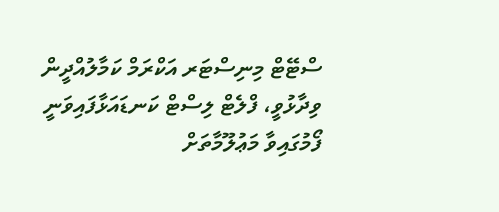ސްޓޭޓް މިނިސްޓަރ އަކްރަމް ކަމާލުއްދީން ވިދާޅުވީ، ފްލެޓް ލިސްޓް ކަނޑައަޅާފައިވަނީ ފޯމުގައިވާ މަޢުލޫމާތަށް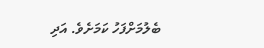ބެލުމަށްފަހު ކަމަށެވެ. އަދި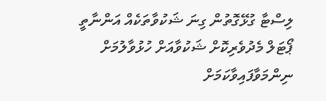ލިސްޓާ ގުޅޭގޮތުން ގިނަ ޝަކުވާތަކެއް އަންނާތީ ޕޯޓަލް މެދުވެރިކޮށް ޝަކުވާއަށް ހުޅުވާލުމަށް ނިންމަވާފައިވާކަމަށް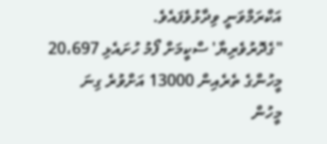އަކްރަމްވަނީ ވިދާޅުވެފައެވެ.
"ގެދޮރުވެރިޔާ' ސްކީމަށް ފޯމު ހުށައެޅި 20،697 މީހުންގެ ތެރެއިން 13000 އަށްވުރެ ގިނަ މީހުން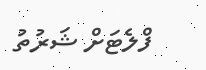ފްލެޓަށް ޝަރުތު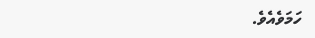ހަމަވެއެވެ.